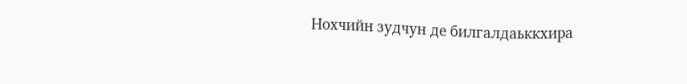Нохчийн зудчун де билгалдаьккхира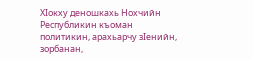ХIокху деношкахь Нохчийн Республикин къоман политикин, арахьарчу зIенийн, зорбанан,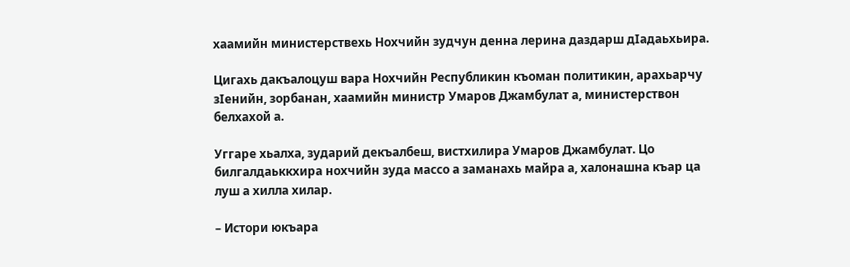хаамийн министерствехь Нохчийн зудчун денна лерина даздарш дIадаьхьира.

Цигахь дакъалоцуш вара Нохчийн Республикин къоман политикин, арахьарчу зIенийн, зорбанан, хаамийн министр Умаров Джамбулат а, министерствон белхахой а.

Уггаре хьалха, зударий декъалбеш, вистхилира Умаров Джамбулат. Цо билгалдаьккхира нохчийн зуда массо а заманахь майра а, халонашна къар ца луш а хилла хилар.

– Истори юкъара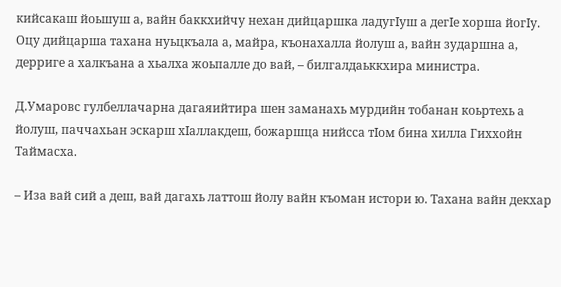кийсакаш йоьшуш а, вайн баккхийчу нехан дийцаршка ладугIуш а дегIе хорша йогIу. Оцу дийцарша тахана нуьцкъала а, майра, къонахалла йолуш а, вайн зударшна а, дерриге а халкъана а хьалха жоьпалле до вай, – билгалдаьккхира министра.

Д.Умаровс гулбеллачарна дагаяийтира шен заманахь мурдийн тобанан коьртехь а йолуш, паччахьан эскарш хIаллакдеш, божаршца нийсса тIом бина хилла Гиххойн Таймасха.

– Иза вай сий а деш, вай дагахь латтош йолу вайн къоман истори ю. Тахана вайн декхар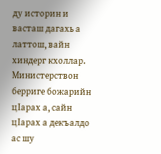ду историн и васташ дагахь а латтош, вайн хиндерг кхоллар. Министерствон берриге божарийн цIарах а, сайн цIарах а декъалдо ас шу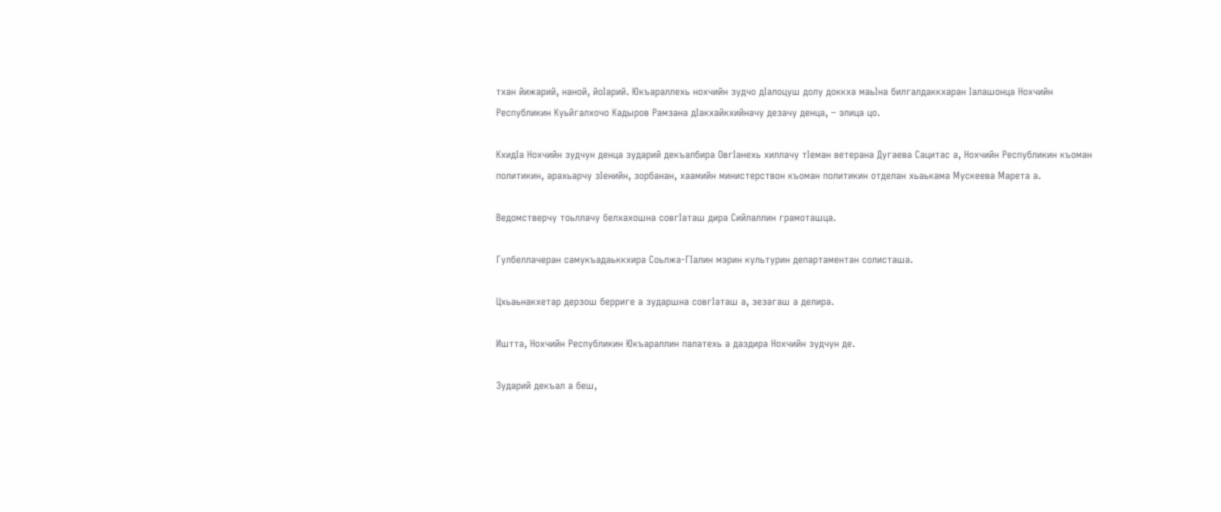тхан йижарий, наной, йоIарий. Юкъараллехь нохчийн зудчо дIалоцуш долу доккха маьIна билгалдаккхаран Iалашонца Нохчийн Республикин Куьйгалхочо Кадыров Рамзана дIакхайкхийначу дезачу денца, – элица цо.

КхидIа Нохчийн зудчун денца зударий декъалбира ОвгIанехь хиллачу тIеман ветерана Дугаева Сацитас а, Нохчийн Республикин къоман политикин, арахьарчу зIенийн, зорбанан, хаамийн министерствон къоман политикин отделан хьаькама Мускеева Марета а.

Ведомстверчу тоьллачу белхахошна совгIаташ дира Сийлаллин грамоташца.

Гулбеллачеран самукъадаьккхира Соьлжа-ГIалин мэрин культурин департаментан солисташа.

Цхьаьнакхетар дерзош берриге а зударшна совгIаташ а, зезагаш а делира.

Иштта, Нохчийн Республикин Юкъараллин палатехь а даздира Нохчийн зудчун де.

Зударий декъал а беш,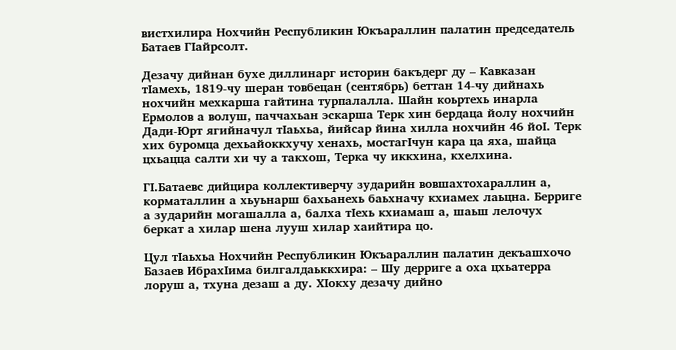вистхилира Нохчийн Республикин Юкъараллин палатин председатель Батаев ГIайрсолт.

Дезачу дийнан бухе диллинарг историн бакъдерг ду – Кавказан тIамехь, 1819-чу шеран товбецан (сентябрь) беттан 14-чу дийнахь нохчийн мехкарша гайтина турпалалла. Шайн коьртехь инарла Ермолов а волуш, паччахьан эскарша Терк хин бердаца йолу нохчийн Дади-Юрт ягийначул тIаьхьа, йийсар йина хилла нохчийн 46 йоI. Терк хих буромца дехьайоккхучу хенахь, мостагIчун кара ца яха, шайца цхьацца салти хи чу а такхош, Терка чу иккхина, кхелхина.

ГI.Батаевс дийцира коллективерчу зударийн вовшахтохараллин а, корматаллин а хьуьнарш бахьанехь баьхначу кхиамех лаьцна. Берриге а зударийн могашалла а, балха тIехь кхиамаш а, шаьш лелочух беркат а хилар шена лууш хилар хаийтира цо.

Цул тIаьхьа Нохчийн Республикин Юкъараллин палатин декъашхочо Базаев ИбрахIима билгалдаьккхира: – Шу дерриге а оха цхьатерра лоруш а, тхуна дезаш а ду. ХIокху дезачу дийно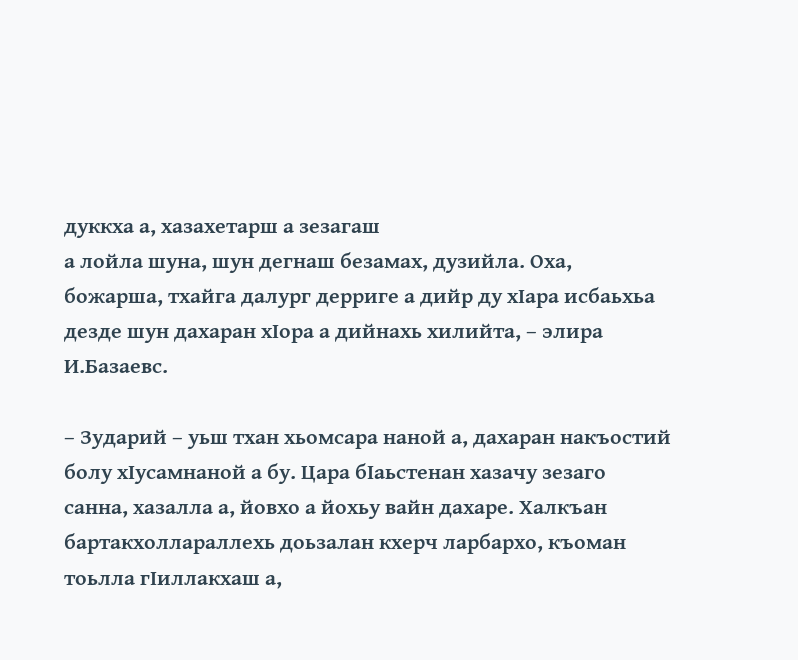дуккха а, хазахетарш а зезагаш
а лойла шуна, шун дегнаш безамах, дузийла. Оха, божарша, тхайга далург дерриге а дийр ду хIара исбаьхьа дезде шун дахаран хIора а дийнахь хилийта, – элира И.Базаевс.

– Зударий – уьш тхан хьомсара наной а, дахаран накъостий болу хIусамнаной а бу. Цара бIаьстенан хазачу зезаго санна, хазалла а, йовхо а йохьу вайн дахаре. Халкъан бартакхоллараллехь доьзалан кхерч ларбархо, къоман тоьлла гIиллакхаш а,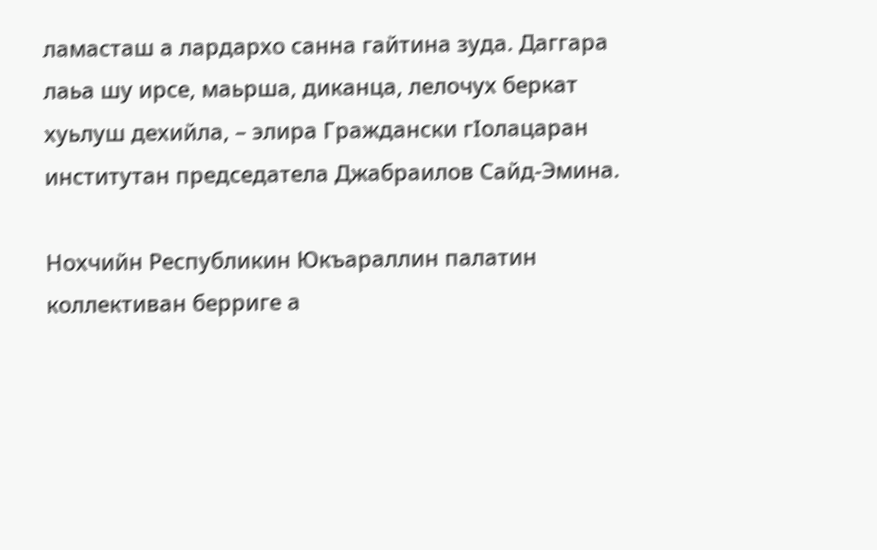ламасташ а лардархо санна гайтина зуда. Даггара лаьа шу ирсе, маьрша, диканца, лелочух беркат хуьлуш дехийла, – элира Граждански гIолацаран институтан председатела Джабраилов Сайд-Эмина.

Нохчийн Республикин Юкъараллин палатин коллективан берриге а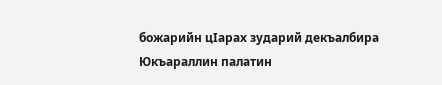божарийн цIарах зударий декъалбира Юкъараллин палатин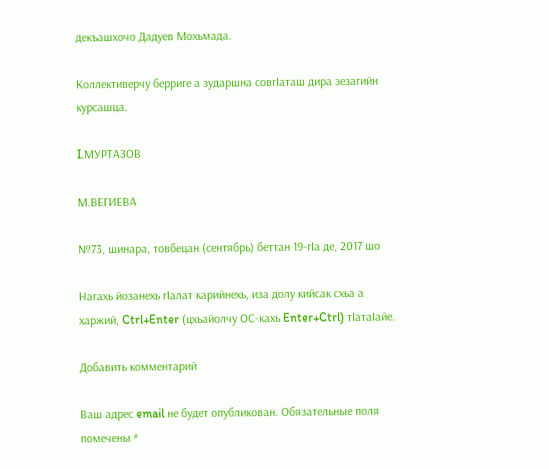декъашхочо Дадуев Мохьмада.

Коллективерчу берриге а зударшна совгIаташ дира зезагийн курсашца.

I.МУРТАЗОВ

М.ВЕГИЕВА

№73, шинара, товбецан (сентябрь) беттан 19-гIа де, 2017 шо

Нагахь йозанехь гIалат карийнехь, иза долу кийсак схьа а харжий, Ctrl+Enter (цхьайолчу ОС-кахь Enter+Ctrl) тIатаIайе.

Добавить комментарий

Ваш адрес email не будет опубликован. Обязательные поля помечены *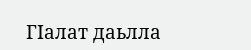ГIалат даьлла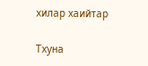хилар хаийтар

Тхуна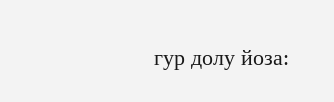гур долу йоза: